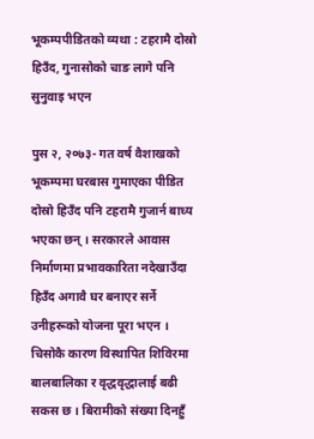भूकम्पपीडितको व्यथा : टहरामै दोस्रो हिउँद, गुनासोको चाङ लागे पनि सुनुवाइ भएन

पुस २, २०७३- गत वर्ष वैशाखको भूकम्पमा घरबास गुमाएका पीडित दोस्रो हिउँद पनि टहरामै गुजार्न बाध्य भएका छन् । सरकारले आवास निर्माणमा प्रभावकारिता नदेखाउँदा हिउँद अगावै घर बनाएर सर्ने उनीहरूको योजना पूरा भएन । चिसोकै कारण विस्थापित शिविरमा बालबालिका र वृद्धवृद्धालाई बढी सकस छ । बिरामीको संख्या दिनहुँ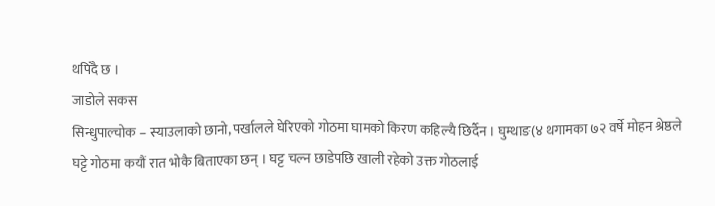थपिँदै छ ।
जाडोले सकस
सिन्धुपाल्चोक – स्याउलाको छानो, पर्खालले घेरिएको गोठमा घामको किरण कहिल्यै छिर्दैन । घुम्थाङ(४ थगामका ७२ वर्षे मोहन श्रेष्ठले घट्टे गोठमा कयौं रात भोकै बिताएका छन् । घट्ट चल्न छाडेपछि खाली रहेको उक्त गोठलाई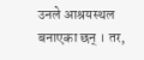उनले आश्रयस्थल बनाएका छन् । तर,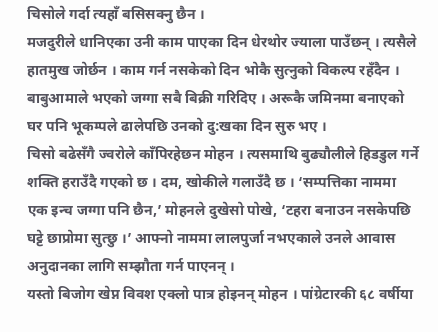चिसोले गर्दा त्यहाँ बसिसक्नु छैन ।
मजदुरीले धानिएका उनी काम पाएका दिन धेरथोर ज्याला पाउँछन् । त्यसैले हातमुख जोर्छन । काम गर्न नसकेको दिन भोकै सुत्नुको विकल्प रहँदैन । बाबुआमाले भएको जग्गा सबै बिक्री गरिदिए । अरूकै जमिनमा बनाएको घर पनि भूकम्पले ढालेपछि उनको दु:खका दिन सुरु भए ।
चिसो बढेसँगै ज्वरोले काँपिरहेछन मोहन । त्यसमाथि बुढ्यौलीले हिडडुल गर्ने शक्ति हराउँदै गएको छ । दम, खोकीले गलाउँदै छ । ‘सम्पत्तिका नाममा एक इन्च जग्गा पनि छैन,’ मोहनले दुखेसो पोखे, ‘टहरा बनाउन नसकेपछि घट्टे छाप्रोमा सुत्छु ।’ आफ्नो नाममा लालपुर्जा नभएकाले उनले आवास अनुदानका लागि सम्झौता गर्न पाएनन् ।
यस्तो बिजोग खेप्न विवश एक्लो पात्र होइनन् मोहन । पांग्रेटारकी ६८ वर्षीया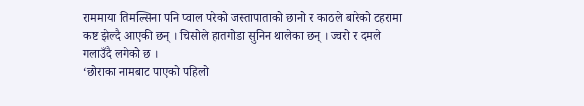राममाया तिमल्सिना पनि प्वाल परेको जस्तापाताको छानो र काठले बारेको टहरामा कष्ट झेल्दै आएकी छन् । चिसोले हातगोडा सुनिन थालेका छन् । ज्वरो र दमले गलाउँदै लगेको छ ।
‘छोराका नामबाट पाएको पहिलो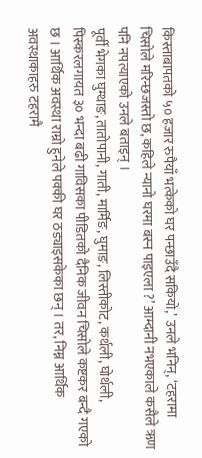किस्ताबापतको ५० हजार रुपैयाँ भत्केको घर पन्छाउँदै सकियो,’ उनले भनिन्, ‘टहरामा चिसोले मरिन्छजस्तो छ, कहिले न्यानो घरमा बस्न पाइएला ?’ आम्दानी नभएकाले कसैले ऋण पनि नपत्याएको उनले बताइन् ।
पूर्वी भेगका घुम्थाङ, तातोपानी, गाती, मार्मिङ, घुमाङ, लिस्तीकोट, कर्थली, घोर्थली, पिस्करलगायत ३० भन्दा बढी गाविसका पीडितको दैनिक जीवन चिसोले कष्टकर बन्दै गएको छ । आर्थिक अवस्था राम्रो हुनेले पक्की घर ठड्याइसकेका छन् । तर, निम्न आर्थिक अवस्थाकाहरु टहरामै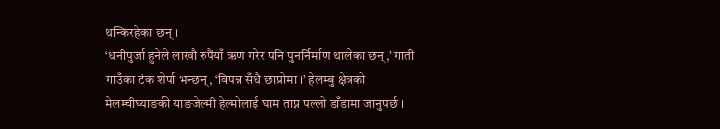थन्किरहेका छन् ।
‘धनीपुर्जा हुनेले लाखौ रुपैंयाँ ऋण गरेर पनि पुनर्निर्माण थालेका छन्,’ गाती गाउँका टंक शेर्पा भन्छन्, ‘विपन्न सँधै छाप्रोमा ।’ हेलम्बु क्षेत्रको मेलम्चीघ्याङकी याङजेल्मी हेल्मोलाई घाम ताप्न पल्लो डाँडामा जानुपर्छ ।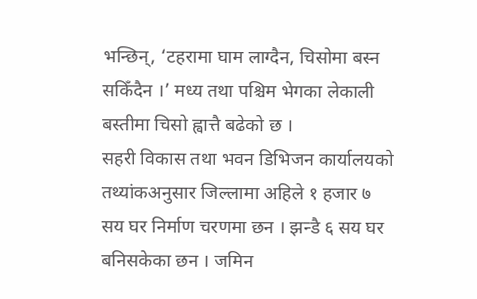भन्छिन्, ‘टहरामा घाम लाग्दैन, चिसोमा बस्न सकिँदैन ।’ मध्य तथा पश्चिम भेगका लेकाली बस्तीमा चिसो ह्वात्तै बढेको छ ।
सहरी विकास तथा भवन डिभिजन कार्यालयको तथ्यांकअनुसार जिल्लामा अहिले १ हजार ७ सय घर निर्माण चरणमा छन । झन्डै ६ सय घर बनिसकेका छन । जमिन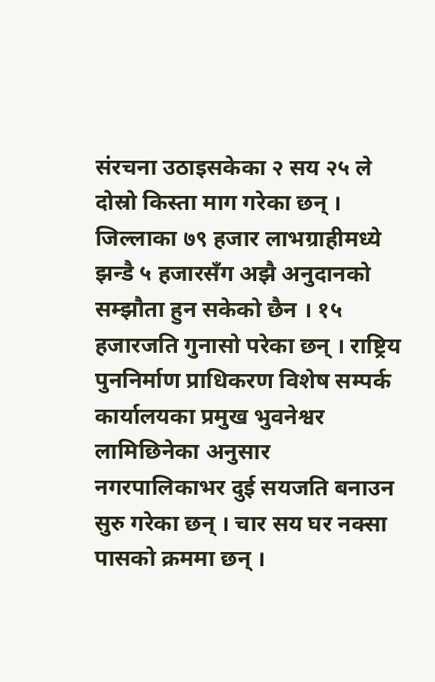संरचना उठाइसकेका २ सय २५ ले दोस्रो किस्ता माग गरेका छन् ।
जिल्लाका ७९ हजार लाभग्राहीमध्ये झन्डै ५ हजारसँग अझै अनुदानको सम्झौता हुन सकेको छैन । १५ हजारजति गुनासो परेका छन् । राष्ट्रिय पुननिर्माण प्राधिकरण विशेष सम्पर्क कार्यालयका प्रमुख भुवनेश्वर लामिछिनेका अनुसार नगरपालिकाभर दुई सयजति बनाउन सुरु गरेका छन् । चार सय घर नक्सा पासको क्रममा छन् ।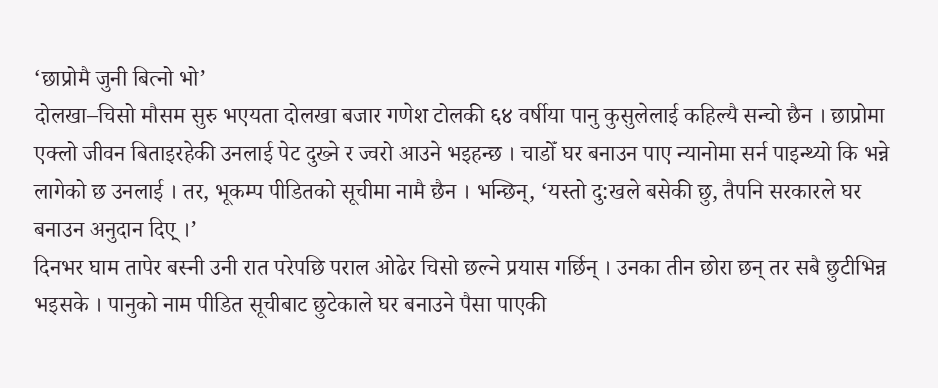‘छाप्रोमै जुनी बित्नो भो’
दोलखा–चिसो मौसम सुरु भएयता दोलखा बजार गणेश टोलकी ६४ वर्षीया पानु कुसुलेलाई कहिल्यै सन्चो छैन । छाप्रोमा एक्लो जीवन बिताइरहेकी उनलाई पेट दुख्ने र ज्वरो आउने भइहन्छ । चाडोँ घर बनाउन पाए न्यानोमा सर्न पाइन्थ्यो कि भन्ने लागेको छ उनलाई । तर, भूकम्प पीडितको सूचीमा नामै छैन । भन्छिन्, ‘यस्तो दु:खले बसेकी छु, तैपनि सरकारले घर बनाउन अनुदान दिए् ।’
दिनभर घाम तापेर बस्नी उनी रात परेपछि पराल ओढेर चिसो छल्ने प्रयास गर्छिन् । उनका तीन छोरा छन् तर सबै छुटीभिन्न भइसके । पानुको नाम पीडित सूचीबाट छुटेकाले घर बनाउने पैसा पाएकी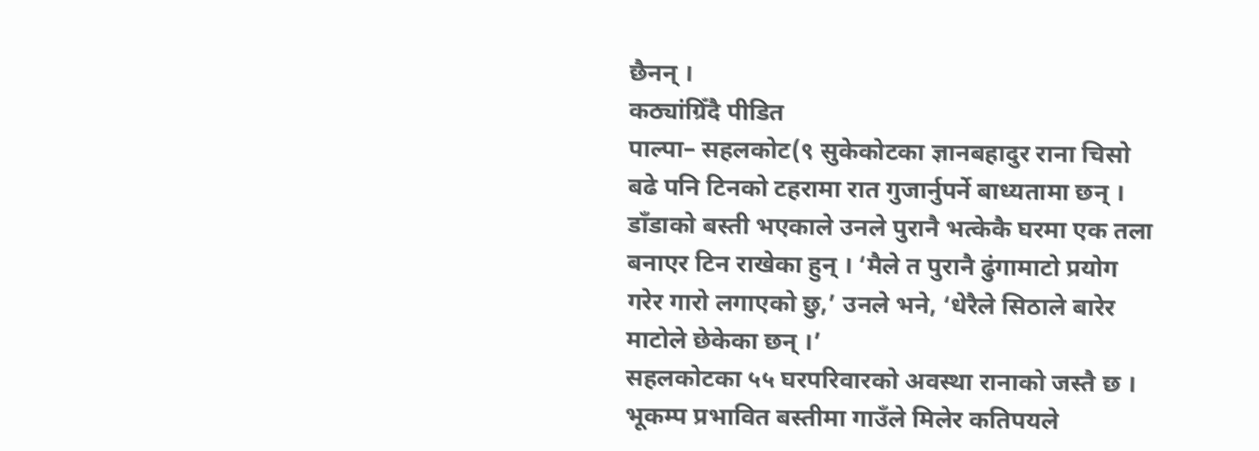छैनन् ।
कठ्यांग्रिँदै पीडित
पाल्पा– सहलकोट(९ सुकेकोटका ज्ञानबहादुर राना चिसो बढे पनि टिनको टहरामा रात गुजार्नुपर्ने बाध्यतामा छन् । डाँडाको बस्ती भएकाले उनले पुरानै भत्केकै घरमा एक तला बनाएर टिन राखेका हुन् । ‘मैले त पुरानै ढुंगामाटो प्रयोग गरेर गारो लगाएको छु,’ उनले भने, ‘धेरैले सिठाले बारेर माटोले छेकेका छन् ।’
सहलकोटका ५५ घरपरिवारको अवस्था रानाको जस्तै छ । भूकम्प प्रभावित बस्तीमा गाउँले मिलेर कतिपयले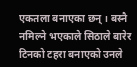एकतला बनाएका छन् । बस्नै नमिल्ने भएकाले सिठाले बारेर टिनको टहरा बनाएको उनले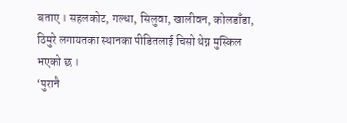बताए । सहलकोट, गल्धा, सिलुवा, खालीवन, कोलडाँडा, ठिमुरे लगायतका स्थानका पीडितलाई चिसो थेग्न मुस्किल भएको छ ।
‘पुरानै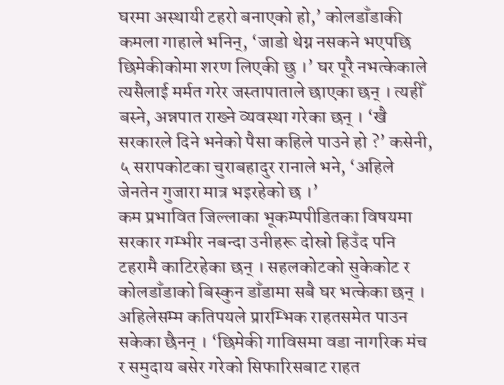घरमा अस्थायी टहरो बनाएको हो,’ कोलडाँडाकी कमला गाहाले भनिन्, ‘जाडो थेग्न नसकने भएपछि छिमेकीकोमा शरण लिएकी छु ।’ घर पूरै नभत्केकाले त्यसैलाई मर्मत गरेर जस्तापाताले छाएका छन् । त्यहीँ बस्ने, अन्नपात राख्ने व्यवस्था गरेका छन् । ‘खै सरकारले दिने भनेको पैसा कहिले पाउने हो ?’ कसेनी, ५ सरापकोटका चुराबहादुर रानाले भने, ‘अहिले जेनतेन गुजारा मात्र भइरहेको छ ।’
कम प्रभावित जिल्लाका भूकम्पपीडितका विषयमा सरकार गम्भीर नबन्दा उनीहरू दोस्रो हिउँद पनि टहरामै काटिरहेका छन् । सहलकोटको सुकेकोट र कोलडाँडाको बिस्कुन डाँडामा सबै घर भत्केका छन् । अहिलेसम्म कतिपयले प्रारम्भिक राहतसमेत पाउन सकेका छैनन् । ‘छिमेकी गाविसमा वडा नागरिक मंच र समुदाय बसेर गरेको सिफारिसबाट राहत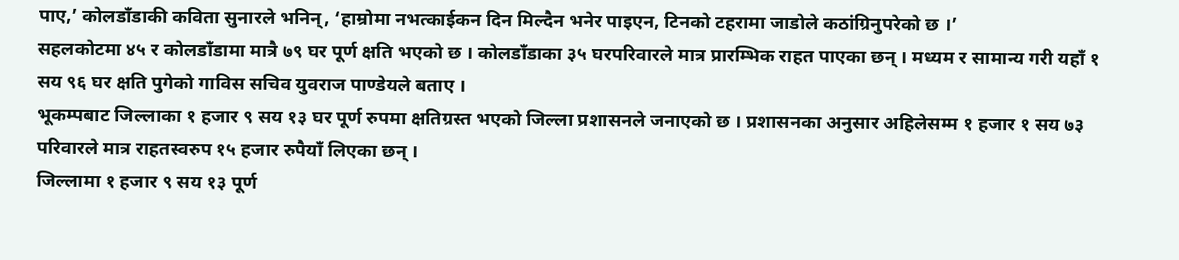पाए,’ कोलडाँडाकी कविता सुनारले भनिन्, ‘हाम्रोमा नभत्काईकन दिन मिल्दैन भनेर पाइएन, टिनको टहरामा जाडोले कठांग्रिनुपरेको छ ।’
सहलकोटमा ४५ र कोलडाँडामा मात्रै ७९ घर पूर्ण क्षति भएको छ । कोलडाँडाका ३५ घरपरिवारले मात्र प्रारम्भिक राहत पाएका छन् । मध्यम र सामान्य गरी यहाँ १ सय ९६ घर क्षति पुगेको गाविस सचिव युवराज पाण्डेयले बताए ।
भूकम्पबाट जिल्लाका १ हजार ९ सय १३ घर पूर्ण रुपमा क्षतिग्रस्त भएको जिल्ला प्रशासनले जनाएको छ । प्रशासनका अनुसार अहिलेसम्म १ हजार १ सय ७३ परिवारले मात्र राहतस्वरुप १५ हजार रुपैयाँ लिएका छन् ।
जिल्लामा १ हजार ९ सय १३ पूर्ण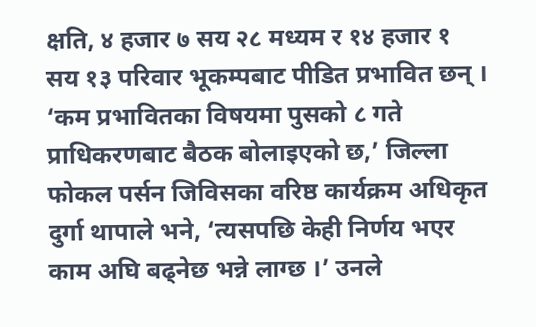क्षति, ४ हजार ७ सय २८ मध्यम र १४ हजार १ सय १३ परिवार भूकम्पबाट पीडित प्रभावित छन् । ‘कम प्रभावितका विषयमा पुसको ८ गते प्राधिकरणबाट बैठक बोलाइएको छ,’ जिल्ला फोकल पर्सन जिविसका वरिष्ठ कार्यक्रम अधिकृत दुर्गा थापाले भने, ‘त्यसपछि केही निर्णय भएर काम अघि बढ्नेछ भन्ने लाग्छ ।’ उनले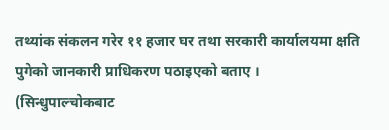तथ्यांक संकलन गरेर ११ हजार घर तथा सरकारी कार्यालयमा क्षति पुगेको जानकारी प्राधिकरण पठाइएको बताए ।
(सिन्धुपाल्चोकबाट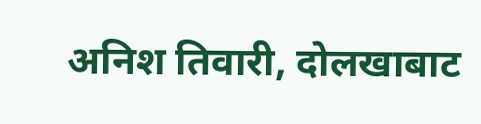अनिश तिवारी, दोलखाबाट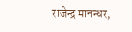राजेन्द्र मानन्धर,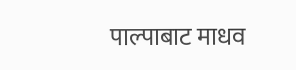पाल्पाबाट माधव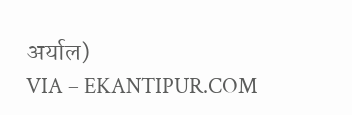अर्याल)
VIA – EKANTIPUR.COM